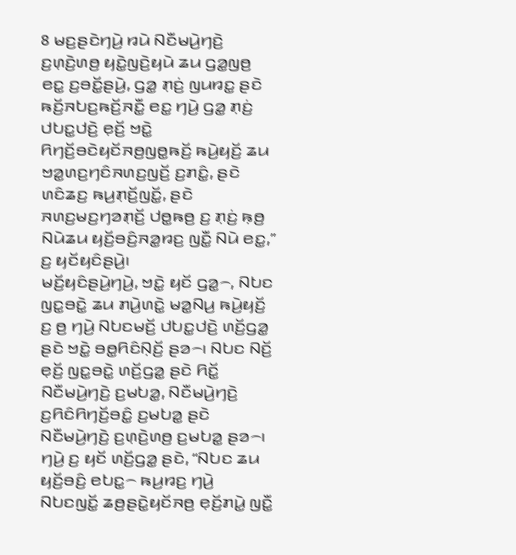8 ꤗꤢ꤬ꤔꤢꤧꤚꤣꤧ꤬ ꤙꤣꤧ ꤡꤢꤪꤗꤣꤧ꤬ꤚꤢꤧ꤬ ꤢ꤬ꤛ꤫ꤢꤧ꤬ꤛꤥ꤬ ꤟꤢꤧ꤭ꤜꤢꤧ꤬ꤟꤣꤧ ꤘꤣ ꤞꤤ꤭ꤜꤥ꤬ ꤕꤢ꤭ ꤢ꤬ꤋꤢꤩ꤭ꤔꤣꤧ꤬, ꤞꤤ꤭ ꤊ꤫ꤢꤦ꤬ ꤜꤣꤙꤢ꤭ ꤔꤢꤧ ꤒꤢꤩ꤬ꤏꤝꤢ꤬ꤒꤢꤩ꤬ꤏꤢꤪ꤭ ꤕꤢ꤭ ꤚꤣꤧ꤬ ꤞꤤ꤭ ꤊ꤫ꤢꤦ꤬ ꤓꤝꤢ꤭ꤓꤢꤧ꤬ ꤕ꤫ꤢꤩ꤬ ꤠꤢꤧ꤭ ꤖꤚꤢꤩ꤬ꤋꤢꤧꤟꤢꤩꤏꤥ꤬ꤜꤥ꤭ꤒꤢꤩ꤬ ꤒꤣꤧ꤬ꤟꤢꤩ꤬ ꤘꤣ ꤠꤤ꤭ꤛꤢ꤬ꤚꤢꤨꤏꤛꤢ꤬ꤜꤢꤩ꤬ ꤢ꤬ꤊꤢꤨ꤭, ꤔꤢꤧ ꤛꤢꤨꤘꤢ꤬ ꤒꤣ꤬ꤊ꤫ꤢꤩ꤬ꤜꤢꤩ꤭, ꤔꤢꤧ ꤏꤛꤢ꤬ꤗꤢ꤬ꤚꤤꤊ꤫ꤢꤩ꤬ ꤓꤥ꤭ꤒꤥ꤬ ꤢ꤬ ꤊ꤫ꤢꤦ꤬ ꤒ꤫ꤥ꤬ ꤡꤣꤧꤘꤣ ꤟꤢꤩ꤬ꤋꤢꤨ꤬ꤏꤤ꤭ꤙꤢ꤬ ꤜꤢꤪ꤭ ꤡꤣꤧ ꤕꤢ꤭,” ꤢ꤬ ꤟꤢꤩꤟꤢꤨꤔꤣꤧ꤬꤯
ꤗꤢꤩ꤬ꤟꤢꤨꤔꤣꤧ꤬ꤚꤣꤧ꤬, ꤠꤢꤧ꤭ ꤟꤢꤩ ꤞꤤ꤭꤮, ꤡꤝꤢ ꤜꤢ꤭ꤋꤢꤧ꤭ ꤘꤣ ꤊꤣꤧ꤬ꤛꤢꤧ꤭ ꤗꤤ꤭ꤡꤣ꤬ ꤒꤣꤧ꤬ꤟꤢꤩ꤬ ꤢ꤬ ꤥ꤬ ꤚꤣꤧ꤬ ꤡꤝꤢꤗꤢꤩ꤬ ꤓꤝꤢ꤭ꤓꤢꤧ꤬ ꤛꤢꤩ꤬ꤞꤤ꤭ ꤔꤢꤧ ꤠꤢꤧ꤭ ꤋꤥ꤭ꤖꤢꤨꤡ꤫ꤢꤩ꤬ ꤔꤤ꤮꤯ ꤡꤝꤢ ꤡꤢꤩ꤬ ꤕ꤫ꤢꤩ꤬ ꤜꤢ꤭ꤋꤢꤧ꤭ ꤛꤢꤩ꤬ꤞꤤ꤭ ꤔꤢꤧ ꤖꤢꤩ꤭ ꤡꤢꤪꤗꤣꤧ꤬ꤚꤢꤧ꤬ ꤢ꤬ꤗꤝꤤ꤭, ꤡꤢꤪꤗꤣꤧ꤬ꤚꤢꤧ꤬ ꤢ꤬ꤖꤢꤨꤖꤚꤢꤩ꤬ꤋꤢꤨ꤭ ꤢ꤬ꤗꤝꤤ꤭ ꤔꤢꤧ ꤡꤢꤪꤗꤣꤧ꤬ꤚꤢꤧ꤬ ꤢ꤬ꤛ꤫ꤢꤧ꤬ꤛꤥ꤬ ꤢ꤬ꤗꤝꤤ꤭ ꤔꤤ꤮꤯
ꤚꤣꤧ꤬ ꤢ꤬ ꤟꤢꤩ ꤛꤢꤩ꤬ꤞꤤ꤭ ꤔꤢꤧ, “ꤡꤝꤢ ꤘꤣ ꤟꤢꤩ꤬ꤋꤢꤨ꤬ ꤕꤝꤢ꤭꤮ ꤒꤣ꤬ꤙꤢ꤬ ꤚꤣꤧ꤬ ꤡꤝꤢꤜꤢꤩ꤭ ꤘꤥ꤬ꤔꤢꤧ꤭ꤟꤢꤩꤏꤥ꤬ ꤕ꤫ꤢꤩ꤬ꤊꤣꤧ꤭ ꤜꤢꤪ꤭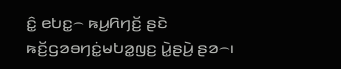ꤢꤨ꤭ ꤕꤝꤢ꤭꤮ ꤒꤣ꤬ꤖꤚꤢꤩ꤬ ꤔꤢꤧ ꤒꤢꤩ꤬ꤞꤤꤋꤚꤢꤦ꤭ꤗꤝꤤ꤭ꤜꤢ꤬ ꤣꤧ꤭ꤔꤣꤧ꤬ ꤔꤤ꤮꤯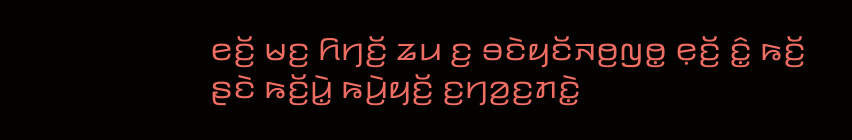ꤕꤢꤩ꤬ ꤗꤢ꤬ ꤖꤚꤢꤩ꤬ ꤘꤣ ꤢ꤬ ꤋꤢꤧꤟꤢꤩꤏꤥ꤬ꤜꤥ꤭ ꤕ꤫ꤢꤩ꤬ ꤢꤨ꤭ ꤒꤢꤩ꤬ ꤔꤢꤧ ꤒꤢꤩ꤬ꤣꤧ꤭ ꤒꤣꤧ꤬ꤟꤢꤩ꤬ ꤢ꤬ꤚꤤ꤬ꤢ꤬ꤊꤢꤧ꤭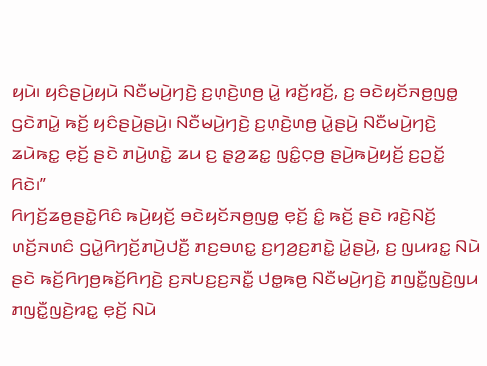ꤟꤣꤧ꤯ ꤟꤢꤨꤔꤣꤧ꤬ꤟꤣꤧ ꤡꤢꤪꤗꤣꤧ꤬ꤚꤢꤧ꤬ ꤢ꤬ꤛ꤫ꤢꤧ꤬ꤛꤥ꤬ ꤣꤧ꤭ ꤙꤢꤩ꤬ꤙꤢꤩ꤬, ꤢ꤬ ꤋꤢꤧꤟꤢꤩꤏꤥ꤬ꤜꤥ꤭ ꤞꤢꤧꤊꤣꤧ꤭ ꤒꤢꤩ꤬ ꤟꤢꤨꤔꤣꤧ꤬ꤔꤣꤧ꤬꤯ ꤡꤢꤪꤗꤣꤧ꤬ꤚꤢꤧ꤬ ꤢ꤬ꤛ꤫ꤢꤧ꤬ꤛꤥ꤬ ꤣꤧ꤭ꤔꤣꤧ꤬ ꤡꤢꤪꤗꤣꤧ꤬ꤚꤢꤧ꤬ ꤘꤣꤧꤒꤢ꤭ ꤕ꤫ꤢꤩ꤬ ꤔꤢꤧ ꤊꤣꤧ꤬ꤛꤢꤧ꤭ ꤘꤣ ꤢ꤬ ꤔ꤫ꤤ꤬ꤘꤢ꤭ ꤜꤢꤨ꤭ꤍ꤫ꤥ꤬ ꤔꤣꤧ꤬ꤒꤣꤧ꤬ꤟꤢꤩ꤬ ꤢ꤬ꤑꤢꤩ꤭ ꤖꤢꤧ꤯”
ꤖꤚꤢꤩ꤬ꤘꤥ꤬ꤔꤢꤧ꤭ꤖꤢꤨ ꤒꤣꤧ꤬ꤟꤢꤩ꤬ ꤋꤢꤧꤟꤢꤩꤏꤥ꤬ꤜꤥ꤭ ꤕ꤫ꤢꤩ꤬ ꤢꤨ꤭ ꤒꤢꤩ꤬ ꤔꤢꤧ ꤙꤢꤧ꤬ꤡꤢꤩ꤬ ꤛꤢꤩ꤬ꤏꤛꤢꤨ ꤞꤣꤧ꤭ꤖꤚꤢꤩ꤬ꤊꤣꤧ꤬ꤓꤢꤪ꤬ ꤊꤢ꤬ꤋꤛꤢ꤭ ꤢ꤬ꤚꤤ꤬ꤢ꤬ꤊꤢꤧ꤭ ꤣꤧ꤭ꤔꤣꤧ꤬, ꤢ꤬ ꤜꤣꤙꤢ꤭ ꤡꤣꤧ ꤔꤢꤧ ꤒꤢꤩ꤬ꤖꤚꤥ꤬ꤒꤢꤩ꤬ꤖꤚꤢꤧ꤬ ꤢ꤬ꤏꤝꤢ꤬ꤢ꤬ꤏꤢꤪ꤭ ꤓꤥ꤭ꤒꤥ꤬ ꤡꤢꤪꤗꤣꤧ꤬ꤚꤢꤧ꤬ ꤊꤜꤢꤪ꤭ꤜꤢꤧ꤬ꤜꤣ ꤊꤜꤢꤪ꤭ꤜꤢꤧ꤬ꤙꤢ꤭ ꤕ꤫ꤢꤩ꤬ ꤡꤣꤧ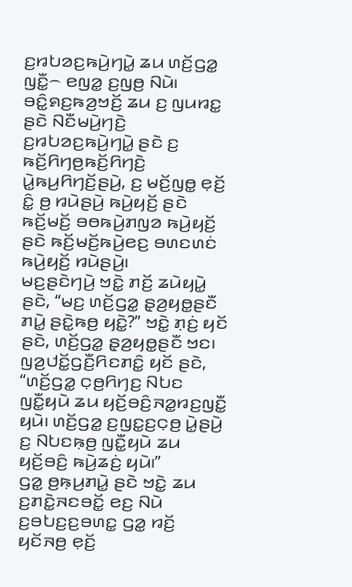ꤢ꤬ꤙꤝꤤꤢ꤬ꤒꤣꤧ꤬ꤚꤣꤧ꤭ ꤘꤣ ꤛꤢꤩ꤬ꤞꤤ꤭ ꤜꤢꤪ꤭꤮ ꤕꤜꤤ꤭ ꤢ꤬ꤜꤥ꤬ ꤡꤣꤧ꤯
ꤋꤢꤨ꤭ꤎꤢ꤬ꤒꤤ꤬ꤠꤢꤩ꤬ ꤘꤣ ꤢ꤬ ꤜꤣꤙꤢ꤭ ꤔꤢꤧ ꤡꤢꤪꤗꤣꤧ꤬ꤚꤢꤧ꤬ ꤢ꤬ꤙꤝꤤꤢ꤬ꤒꤣꤧ꤬ꤚꤣꤧ꤭ ꤔꤢꤧ ꤢ꤬ ꤒꤢꤩ꤬ꤖꤚꤥ꤬ꤒꤢꤩ꤬ꤖꤚꤢꤧ꤬ ꤣꤧ꤭ꤒꤣ꤬ꤖꤚꤢꤩ꤬ꤔꤣꤧ꤬, ꤢ꤬ ꤗꤢꤩ꤬ꤜꤥ꤭ ꤕ꤫ꤢꤩ꤬ ꤢꤨ꤭ ꤥ꤬ ꤙꤣꤧꤔꤣꤧ꤬ ꤒꤣꤧ꤬ꤟꤢꤩ꤬ ꤔꤢꤧ ꤒꤢꤩ꤬ꤗꤢꤩ꤬ ꤋꤥꤒꤣꤧ꤬ꤊꤜꤤ ꤒꤣꤧ꤬ꤟꤢꤩ꤬ ꤔꤢꤧ ꤒꤢꤩ꤬ꤗꤢꤩ꤬ꤒꤣꤧ꤬ꤕꤢ꤬ ꤋꤛꤢꤛꤢꤦ ꤒꤣꤧ꤬ꤟꤢꤩ꤬ ꤙꤣꤧꤔꤣꤧ꤬꤯
ꤗꤢ꤬ꤔꤢꤧꤚꤣꤧ꤬ ꤠꤢꤧ꤭ ꤊꤢꤩ꤬ ꤘꤣꤧꤟꤣꤧ꤭ ꤔꤢꤧ, “ꤗꤢ꤬ ꤛꤢꤩ꤬ꤞꤤ꤭ ꤔ꤫ꤤ꤬ꤟꤥ꤭ꤔꤢꤪ ꤊꤣꤧ꤭ ꤔꤢꤧ꤭ꤒꤥ꤬ ꤟꤢꤧ꤭?” ꤠꤢꤧ꤭ ꤊ꤫ꤢꤦ꤬ ꤟꤢꤩ ꤔꤢꤧ, ꤛꤢꤩ꤬ꤞꤤ꤭ ꤔ꤫ꤤ꤬ꤟꤥ꤭ꤔꤢꤪ ꤠꤢ꤯ ꤜꤤ꤬ꤓꤢꤩ꤭ꤞꤢꤪ꤬ꤖꤢꤊꤢꤨ꤭ ꤟꤢꤩ ꤔꤢꤧ, “ꤛꤢꤩ꤬ꤞꤤ꤭ ꤍ꤫ꤥ꤬ꤖꤚꤢ꤬ ꤡꤝꤢ ꤜꤢꤪ꤭ꤟꤣꤧ ꤘꤣ ꤟꤢꤩ꤬ꤋꤢꤨ꤬ꤏꤤ꤭ꤙꤢ꤬ꤜꤢꤪ꤭ ꤟꤣꤧ꤯ ꤛꤢꤩ꤬ꤞꤤ꤭ ꤢ꤬ꤜꤢ꤭ꤢ꤬ꤍ꤫ꤥ꤬ ꤣꤧ꤭ꤔꤣꤧ꤬ ꤢ꤬ ꤡꤝꤢꤒ꤫ꤥ꤬ ꤜꤢꤪ꤭ꤟꤣꤧ ꤘꤣ ꤟꤢꤩ꤬ꤋꤢꤨ꤬ ꤒꤣꤧ꤬ꤘꤢꤦ꤬ ꤟꤣꤧ꤯”
ꤞꤤ꤭ ꤥ꤬ꤒ꤫ꤣ꤬ꤊꤣꤧ꤭ ꤔꤢꤧ ꤠꤢꤧ꤭ ꤘꤣ ꤢ꤬ꤊꤢꤧ꤭ꤏꤢꤋꤢꤩ꤭ ꤕꤢ꤬ ꤡꤣꤧ ꤢ꤬ꤋꤝꤢ꤬ꤢ꤬ꤋꤛꤢ꤭ ꤞꤤ꤭ ꤙꤢꤩ꤬ ꤟꤢꤩꤏꤥ꤬ ꤕ꤫ꤢꤩ꤬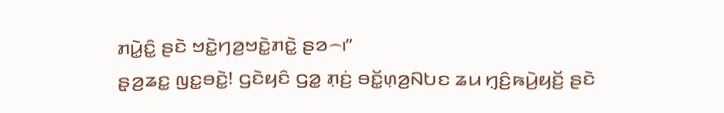ꤊꤣꤧ꤭ꤢꤨ꤭ ꤔꤢꤧ ꤠꤢꤧ꤭ꤚꤤ꤬ꤠꤢꤧ꤭ꤊꤢꤧ꤭ ꤔꤤ꤮꤯”
ꤔ꤫ꤤ꤬ꤘꤢ꤭ ꤜꤢ꤭ꤋꤢꤧ꤭! ꤞꤢꤧꤟꤢꤨ ꤞꤤ꤭ ꤊ꤫ꤢꤦ꤬ ꤋꤢꤩ꤭ꤛ꤫ꤤ꤬ꤡꤝꤢ ꤘꤣ ꤚ꤫ꤢꤨ꤬ꤒꤣꤧ꤬ꤟꤢꤩ꤬ ꤔꤢꤧ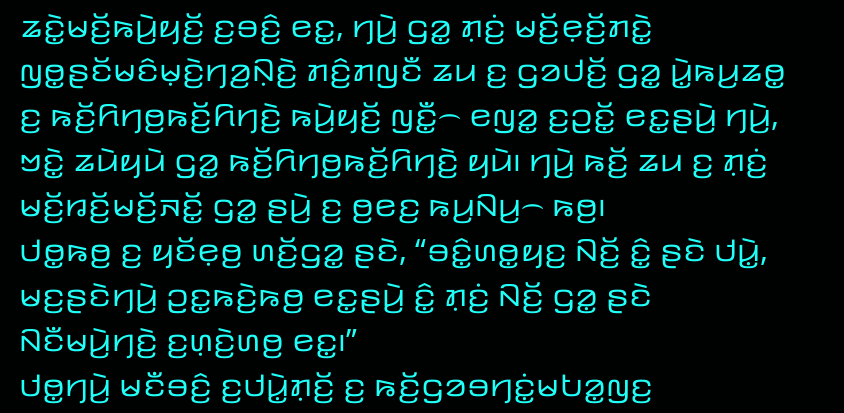ꤘꤢꤧ꤭ꤗꤢꤩ꤬ꤒꤣꤧ꤬ꤟꤢꤩ꤬ ꤢ꤬ꤋꤢꤨ꤬ ꤕꤢ꤭, ꤚꤣꤧ꤬ ꤞꤤ꤭ ꤊ꤫ꤢꤦ꤬ ꤗꤢꤩ꤬ꤕ꤫ꤢꤩ꤬ꤊꤢꤧ꤭ ꤜꤥ꤭ꤔꤢꤩꤗꤢꤨꤗ꤫ꤢꤧ꤬ꤚꤤ꤬ꤡ꤫ꤢꤧ꤬ ꤊꤢꤨ꤬ꤊꤜꤢꤪ ꤘꤣ ꤢ꤬ ꤞꤤꤓꤢꤩ꤬ ꤞꤤ꤭ ꤣꤧ꤭ꤒꤣ꤬ꤘꤥ꤭ ꤢ꤬ ꤒꤢꤩ꤬ꤖꤚꤥ꤬ꤒꤢꤩ꤬ꤖꤚꤢꤧ꤬ ꤒꤣꤧ꤬ꤟꤢꤩ꤬ ꤜꤢꤪ꤭꤮ ꤕꤜꤤ꤭ ꤢ꤬ꤑꤢꤩ꤭ ꤕꤢ꤭ꤔꤣꤧ꤬ ꤚꤣꤧ꤬, ꤠꤢꤧ꤭ ꤘꤣꤧꤟꤣꤧ ꤞꤤ꤭ ꤒꤢꤩ꤬ꤖꤚꤥ꤬ꤒꤢꤩ꤬ꤖꤚꤢꤧ꤬ ꤟꤣꤧ꤯ ꤚꤣꤧ꤬ ꤒꤢꤩ꤬ ꤘꤣ ꤢ꤬ ꤊ꤫ꤢꤦ꤬ ꤗꤢꤩ꤬ꤙꤢꤩ꤬ꤗꤢꤩ꤬ꤏꤢꤩ꤭ ꤞꤤ꤭ ꤔꤣꤧ꤬ ꤢ꤬ ꤥ꤬ꤕꤢ꤬ ꤒꤣ꤬ꤡꤣ꤬꤮ ꤒꤥ꤬꤯
ꤓꤥ꤭ꤒꤥ꤬ ꤢ꤬ ꤟꤢꤩꤕ꤫ꤥ꤬ ꤛꤢꤩ꤬ꤞꤤ꤭ ꤔꤢꤧ, “ꤋꤢꤨ꤭ꤛꤥ꤭ꤟꤢ꤬ ꤡꤢꤩ꤬ ꤢꤨ꤭ ꤔꤢꤧ ꤓꤣꤧ꤭, ꤗꤢ꤬ꤔꤢꤧꤚꤣꤧ꤬ ꤑꤢ꤭ꤒꤢꤧ꤬ꤒꤥ꤬ ꤕꤢ꤭ꤔꤣꤧ꤬ ꤢꤨ꤭ ꤊ꤫ꤢꤦ꤬ ꤡꤢꤩ꤬ ꤞꤤ꤭ ꤔꤢꤧ ꤡꤢꤪꤗꤣꤧ꤬ꤚꤢꤧ꤬ ꤢ꤬ꤛ꤫ꤢꤧ꤬ꤛꤥ꤬ ꤕꤢ꤭꤯”
ꤓꤥ꤭ꤚꤣꤧ꤬ ꤗꤢꤪꤋꤢꤨ꤬ ꤢ꤬ꤓꤣꤧ꤭ꤊ꤫ꤢꤩ꤬ ꤢ꤬ ꤒꤢꤩ꤬ꤞꤤꤋꤚꤢꤦ꤭ꤗꤝꤤ꤭ꤜꤢ꤬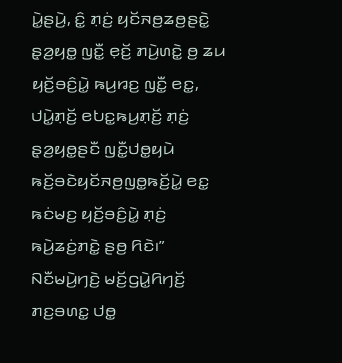ꤣꤧ꤭ꤔꤣꤧ꤬, ꤢꤨ꤭ ꤊ꤫ꤢꤦ꤬ ꤟꤢꤩꤏꤥ꤬ꤘꤥ꤬ꤔꤢꤧ꤭ ꤔ꤫ꤤ꤬ꤟꤥ꤭ ꤜꤢꤪ꤭ ꤕ꤫ꤢꤩ꤬ ꤊꤣꤧ꤬ꤛꤢꤧ꤭ ꤥ꤬ ꤘꤣ ꤟꤢꤩ꤬ꤋꤢꤨ꤬ꤣꤧ꤭ ꤒꤣ꤬ꤙꤢ꤬ ꤜꤢꤪ꤭ ꤕꤢ꤭, ꤓꤣꤧ꤭ꤊ꤫ꤢꤩ꤬ ꤕꤝꤢ꤭ꤒꤣ꤬ꤊ꤫ꤢꤩ꤬ ꤊ꤫ꤢꤦ꤬ ꤔ꤫ꤤ꤬ꤟꤥ꤭ꤔꤢꤪ ꤜꤢꤪ꤭ꤓꤥ꤭ꤟꤣꤧ ꤒꤢꤩ꤬ꤋꤢꤧꤟꤢꤩꤏꤥ꤬ꤜꤥ꤭ꤒꤢꤩ꤬ꤣꤧ꤭ ꤕꤢ꤭ ꤒꤢꤦꤗꤢ꤬ ꤟꤢꤩ꤬ꤋꤢꤨ꤬ꤣꤧ꤭ ꤊ꤫ꤢꤦ꤬ ꤒꤣꤧ꤬ꤘꤢꤦ꤬ꤊꤢꤧ꤭ ꤔꤥ꤬ ꤖꤢꤧ꤯”
ꤡꤢꤪꤗꤣꤧ꤬ꤚꤢꤧ꤬ ꤗꤢꤩ꤬ꤞꤣꤧ꤭ꤖꤚꤢꤩ꤬ ꤊꤢ꤬ꤋꤛꤢ꤭ ꤓꤥ꤭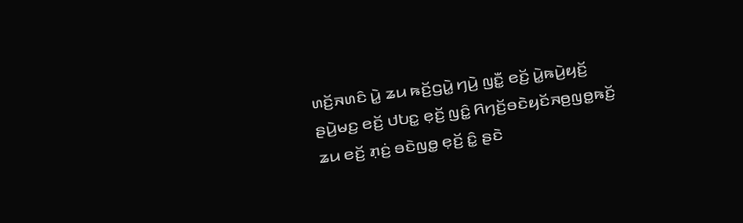ꤛꤢꤩ꤬ꤏꤛꤢꤨ ꤣꤧ꤭ ꤘꤣ ꤒꤢꤩ꤬ꤞꤣꤧ꤭ ꤚꤣꤧ꤬ ꤜꤢꤪ꤭ ꤕꤢꤩ꤬ ꤣꤧ꤭ꤒꤣꤧ꤬ꤟꤢꤩ꤬ ꤔꤣꤧ꤬ꤗꤢ꤬ ꤕꤢꤩ꤬ ꤓꤝꤢ꤭ ꤕ꤫ꤢꤩ꤬ ꤜꤢꤨ꤭ ꤖꤚꤢꤩ꤬ꤋꤢꤧꤟꤢꤩꤏꤥ꤬ꤜꤥ꤭ꤒꤢꤩ꤬ ꤘꤣ ꤕꤢꤩ꤬ ꤊ꤫ꤢꤦ꤬ ꤋꤢꤧꤜꤥ꤭ ꤕ꤫ꤢꤩ꤬ ꤢꤨ꤭ ꤔꤢꤧ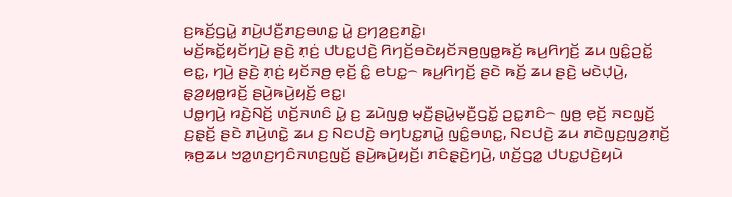ꤢ꤬ꤒꤢꤩ꤬ꤞꤣꤧ꤭ ꤊꤣꤧ꤬ꤓꤢꤪ꤬ꤊꤢ꤬ꤋꤛꤢ꤭ ꤣꤧ꤭ ꤢ꤬ꤚꤤ꤬ꤢ꤬ꤊꤢꤧ꤭꤯
ꤗꤢꤩ꤬ꤒꤢꤩ꤭ꤟꤢꤩꤚꤣꤧ꤬ ꤔꤢꤧ꤬ ꤊ꤫ꤢꤦ꤬ ꤓꤝꤢ꤭ꤓꤢꤧ꤬ ꤖꤚꤢꤩ꤬ꤋꤢꤧꤟꤢꤩꤏꤥ꤬ꤜꤥ꤭ꤒꤢꤩ꤬ ꤒꤣ꤬ꤖꤚꤢꤩ꤬ ꤘꤣ ꤜꤢꤨ꤭ꤑꤢꤩ꤭ ꤕꤢ꤭, ꤚꤣꤧ꤬ ꤔꤢꤧ꤬ ꤊ꤫ꤢꤦ꤬ ꤟꤢꤩꤏꤥ꤬ ꤕ꤫ꤢꤩ꤬ ꤢꤨ꤭ ꤕꤝꤢ꤭꤮ ꤒꤣ꤬ꤖꤚꤢꤩ꤬ ꤔꤢꤧ ꤒꤢꤩ꤬ ꤘꤣ ꤔꤢꤧ꤬ ꤗꤢꤧꤓ꤫ꤣꤧ꤬, ꤔ꤫ꤤ꤬ꤟꤥ꤭ꤙꤢꤩ꤬ ꤔꤣꤧ꤬ꤒꤣꤧ꤬ꤟꤢꤩ꤬ ꤕꤢ꤭꤯
ꤓꤥ꤭ꤚꤣꤧ꤬ ꤙꤢꤧ꤬ꤡꤢꤩ꤬ ꤛꤢꤩ꤬ꤏꤛꤢꤨ ꤣꤧ꤭ ꤢ꤬ ꤘꤣꤧꤜꤥ꤭ ꤗ꤫ꤢꤪ꤬ꤔꤣꤧ꤭ꤗ꤫ꤢꤪ꤬ꤞꤢꤩ꤭ ꤑꤢ꤭ꤊꤢꤨ꤮ ꤜꤥ꤬ ꤕ꤫ꤢꤩ꤬ ꤏꤢꤜ꤫ꤢꤩ꤬ ꤢ꤬ꤔ꤫ꤢꤩ꤬ ꤔꤢꤧ ꤊꤣꤧ꤬ꤛꤢꤧ꤭ ꤘꤣ ꤢ꤬ ꤡꤢꤓꤢꤧ꤬ ꤋꤚꤝꤢ꤭ꤊꤣꤧ꤭ ꤜꤢꤨ꤭ꤋꤛꤢ꤭, ꤡꤢꤓꤢꤧ꤬ ꤘꤣ ꤊꤢꤧꤜꤢ꤬ꤜꤤ꤬ꤊ꤫ꤢꤩ꤬ ꤒ꤫ꤥ꤬ꤘꤣ ꤠꤤ꤭ꤛꤢ꤬ꤚꤢꤨꤏꤛꤢ꤬ꤜꤢꤩ꤬ ꤔꤣꤧ꤬ꤒꤣꤧ꤬ꤟꤢꤩ꤬꤯ ꤊꤢꤨꤔ꤫ꤢꤧ꤬ꤚꤣꤧ꤬, ꤛꤢꤩ꤬ꤞꤤ꤭ ꤓꤝꤢ꤭ꤓꤢꤧ꤬ꤟꤣꤧ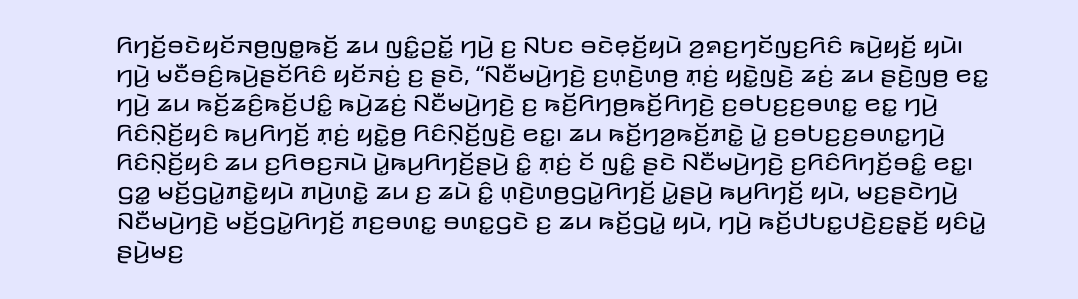ꤖꤚꤢꤩ꤬ꤋꤢꤧꤟꤢꤩꤏꤥ꤬ꤜꤥ꤭ꤒꤢꤩ꤬ ꤘꤣ ꤜꤢꤨ꤭ꤑꤢꤩ꤭ ꤚꤣꤧ꤬ ꤢ꤬ ꤡꤝꤢ ꤋꤢꤧꤕ꤫ꤢꤩ꤬ꤟꤣꤧ ꤤ꤬ꤎꤢ꤬ꤚꤢꤩꤜꤢ꤬ꤖꤢꤨ ꤒꤣꤧ꤬ꤟꤢꤩ꤬ ꤟꤣꤧ꤯
ꤚꤣꤧ꤬ ꤗꤢꤪꤋꤢꤨ꤬ꤒꤣꤧ꤬ꤔꤢꤩꤖꤢꤨ ꤟꤢꤩꤏꤢꤦ꤬ ꤢ꤬ ꤔꤢꤧ, “ꤡꤢꤪꤗꤣꤧ꤬ꤚꤢꤧ꤬ ꤢ꤬ꤛ꤫ꤢꤧ꤬ꤛꤥ꤬ ꤊ꤫ꤢꤦ꤬ ꤟꤢꤧ꤭ꤜꤢꤧ꤬ ꤘꤢꤦ꤬ ꤘꤣ ꤔꤢꤧ꤬ꤜꤥ꤬ ꤕꤢ꤭ ꤚꤣꤧ꤬ ꤘꤣ ꤒꤢꤩ꤬ꤘꤢꤨ꤬ꤒꤢꤩ꤬ꤓꤢꤨ꤭ ꤒꤣꤧ꤬ꤘꤢꤦ꤬ ꤡꤢꤪꤗꤣꤧ꤬ꤚꤢꤧ꤬ ꤢ꤬ ꤒꤢꤩ꤬ꤖꤚꤥ꤬ꤒꤢꤩ꤬ꤖꤚꤢꤧ꤬ ꤢ꤬ꤋꤝꤢ꤬ꤢ꤬ꤋꤛꤢ꤭ ꤕꤢ꤭ ꤚꤣꤧ꤬ ꤖꤢꤨꤡ꤫ꤢꤩ꤬ꤟꤢꤨ ꤒꤣ꤬ꤖꤚꤢꤩ꤬ ꤊ꤫ꤢꤦ꤬ ꤟꤢꤧ꤭ꤥ꤬ ꤖꤢꤨꤡ꤫ꤢꤩ꤬ꤜꤢꤧ꤬ ꤕꤢ꤭꤯ ꤘꤣ ꤒꤢꤩ꤬ꤚꤤ꤬ꤒꤢꤩ꤬ꤊꤢꤧ꤭ ꤣꤧ꤭ ꤢ꤬ꤋꤝꤢ꤬ꤢ꤬ꤋꤛꤢ꤭ꤚꤣꤧ꤬ ꤖꤢꤨꤡ꤫ꤢꤩ꤬ꤟꤢꤨ ꤘꤣ ꤢ꤬ꤖꤥꤢ꤬ꤏꤣꤧ ꤣꤧ꤭ꤒꤣ꤬ꤖꤚꤢꤩ꤬ꤔꤣꤧ꤬ ꤢꤨ꤭ ꤊ꤫ꤢꤦ꤬ ꤢꤩ ꤜꤢꤨ꤭ ꤔꤢꤧ ꤡꤢꤪꤗꤣꤧ꤬ꤚꤢꤧ꤬ ꤢ꤬ꤖꤢꤨꤖꤚꤢꤩ꤬ꤋꤢꤨ꤭ ꤕꤢ꤭꤯
ꤞꤤ꤭ ꤗꤢꤩ꤬ꤞꤣꤧ꤭ꤊꤢꤧ꤭ꤟꤣꤧ ꤊꤣꤧ꤬ꤛꤢꤧ꤭ ꤘꤣ ꤢ꤬ ꤘꤣꤧ ꤢꤨ꤭ ꤛ꤫ꤢꤧ꤬ꤛꤥ꤬ꤞꤣꤧ꤭ꤖꤚꤢꤩ꤬ ꤣꤧ꤭ꤔꤣꤧ꤬ ꤒꤣ꤬ꤖꤚꤢꤩ꤬ ꤟꤣꤧ, ꤗꤢ꤬ꤔꤢꤧꤚꤣꤧ꤬ ꤡꤢꤪꤗꤣꤧ꤬ꤚꤢꤧ꤬ ꤗꤢꤩ꤬ꤞꤣꤧ꤭ꤖꤚꤢꤩ꤬ ꤊꤢ꤬ꤋꤛꤢ꤭ ꤋꤛꤢ꤭ꤞꤢꤧ ꤢ꤬ ꤘꤣ ꤒꤢꤩ꤬ꤞꤣꤧ꤭ ꤟꤣꤧ, ꤚꤣꤧ꤬ ꤒꤢꤩ꤬ꤓꤝꤢ꤭ꤓꤢꤧ꤬ꤢ꤬ꤔ꤫ꤢꤩ꤬ ꤟꤢꤨꤣꤧ꤭ ꤔꤣꤧ꤬ꤗꤢ꤬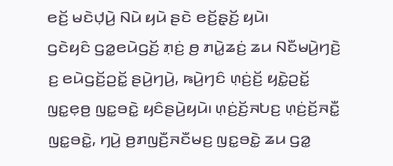ꤕꤢꤩ꤬ ꤗꤢꤧꤓ꤫ꤣꤧ꤬ ꤡꤣꤧ ꤟꤣꤧ ꤔꤢꤧ ꤕꤢꤩ꤬ꤔ꤫ꤢꤩ꤬ ꤟꤣꤧ꤯
ꤞꤢꤧꤟꤢꤨ ꤞꤤ꤭ꤕꤣꤧꤞꤢꤩ꤬ ꤊ꤫ꤢꤦ꤬ ꤥ꤬ ꤊꤣꤧ꤭ꤘꤢꤦ꤬ ꤘꤣ ꤡꤢꤪꤗꤣꤧ꤬ꤚꤢꤧ꤬ ꤢ꤬ ꤕꤣꤧꤞꤢꤩ꤬ꤑꤢꤩ꤭ ꤔꤣꤧ꤬ꤚꤣꤧ꤬, ꤒꤣꤧ꤬ꤚꤢꤨ ꤛ꤫ꤢꤦ꤬ꤢꤩ꤬ ꤟꤢꤧ꤭ꤑꤢꤩ꤭ ꤜꤢ꤭ꤕ꤫ꤥ꤬ ꤜꤢ꤭ꤋꤢꤧ꤭ ꤟꤢꤨꤔꤣꤧ꤬ꤟꤣꤧ꤯ ꤛ꤫ꤢꤦ꤬ꤢꤩ꤬ꤏꤝꤢ꤬ ꤛ꤫ꤢꤦ꤬ꤢꤩ꤬ꤏꤢꤪ꤭ ꤜꤢ꤭ꤋꤢꤧ꤭, ꤚꤣꤧ꤬ ꤥ꤬ꤊꤜꤢꤪ꤬ꤏꤢꤪꤗꤢ꤬ ꤜꤢ꤭ꤋꤢꤧ꤭ ꤘꤣ ꤞꤤ꤭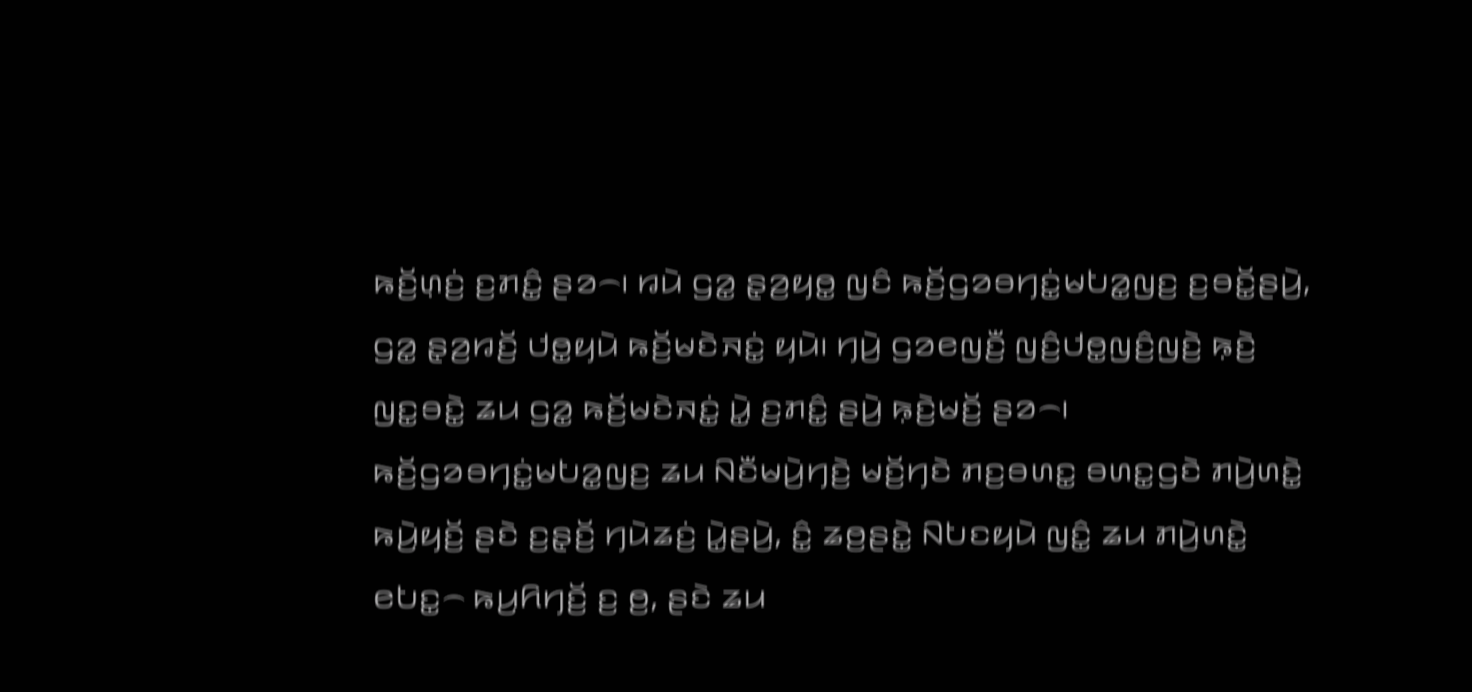ꤒꤢꤩ꤬ꤛ꤫ꤢꤦ꤬ ꤢ꤬ꤊꤢꤨ꤭ ꤔꤤ꤮꤯ ꤙꤣꤧ ꤞꤤ꤭ ꤔ꤫ꤤ꤬ꤟꤥ꤭ ꤜꤢꤨ ꤒꤢꤩ꤬ꤞꤤꤋꤚꤢꤦ꤭ꤗꤝꤤ꤭ꤜꤢ꤬ ꤢ꤬ꤋꤢꤩ꤭ꤔꤣꤧ꤬, ꤞꤤ꤭ ꤔ꤫ꤤ꤬ꤙꤢꤩ꤬ ꤓꤥ꤭ꤟꤣꤧ ꤒꤢꤩ꤬ꤗꤢꤧꤏꤢꤦ꤭ ꤟꤣꤧ꤯ ꤚꤣꤧ꤬ ꤞꤤꤕꤜꤢꤪ꤬ ꤜꤢꤨ꤬ꤓꤥ꤭ꤜꤢꤨ꤬ꤜꤢꤧ꤬ ꤒ꤫ꤢꤧ꤬ ꤜꤢ꤭ꤋꤢꤧ꤭ ꤘꤣ ꤞꤤ꤭ ꤒꤢꤩ꤬ꤗꤢꤧꤏꤢꤦ꤭ ꤣꤧ꤭ ꤢ꤬ꤊꤢꤨ꤭ ꤔꤣꤧ꤬ ꤒ꤫ꤢꤧ꤬ꤗꤢꤩ꤬ ꤔꤤ꤮꤯ ꤒꤢꤩ꤬ꤞꤤꤋꤚꤢꤦ꤭ꤗꤝꤤ꤭ꤜꤢ꤬ ꤘꤣ ꤡꤢꤪꤗꤣꤧ꤬ꤚꤢꤧ꤬ ꤗꤢꤩ꤬ꤚꤢꤧ ꤊꤢ꤬ꤋꤛꤢ꤭ ꤋꤛꤢ꤭ꤞꤢꤧ ꤊꤣꤧ꤬ꤛꤢꤧ꤭ ꤒꤣꤧ꤬ꤟꤢꤩ꤬ ꤔꤢꤧ ꤢ꤬ꤔ꤫ꤢꤩ꤬ ꤚꤣꤧꤘꤢꤦ꤬ ꤣꤧ꤭ꤔꤣꤧ꤬, ꤢꤨ꤭ ꤘꤥ꤬ꤔꤢꤧ꤭ ꤡꤝꤢꤟꤣꤧ ꤜꤢꤨ꤭ ꤘꤣ ꤊꤣꤧ꤬ꤛꤢꤧ꤭ ꤕꤝꤢ꤭꤮ ꤒꤣ꤬ꤖꤚꤢꤩ꤬ ꤢ꤬ ꤥ꤬, ꤔꤢꤧ ꤘꤣ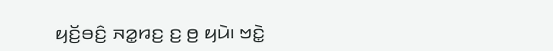ꤟꤢꤩ꤬ꤋꤢꤨ꤬ ꤏꤤ꤭ꤙꤢ꤬ ꤢ꤬ ꤥ꤬ ꤟꤣꤧ꤯ ꤠꤢꤧ꤭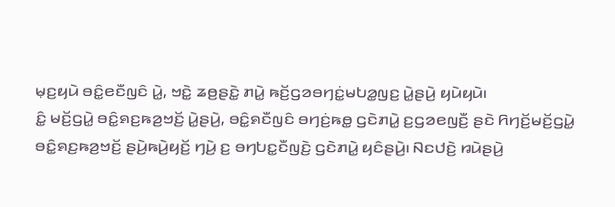ꤗ꤫ꤢ꤬ꤟꤣꤧ ꤋꤢꤨ꤭ꤕꤢꤪꤜꤢꤨ ꤣꤧ꤭, ꤠꤢꤧ꤭ ꤘꤥ꤬ꤔꤢꤧ꤭ ꤊꤣꤧ꤭ ꤒꤢꤩ꤬ꤞꤤꤋꤚꤢꤦ꤭ꤗꤝꤤ꤭ꤜꤢ꤬ ꤣꤧ꤭ꤔꤣꤧ꤬ ꤟꤣꤧꤟꤣꤧ꤯
ꤢꤨ꤭ ꤗꤢꤩ꤬ꤞꤣꤧ꤭ ꤋꤢꤨ꤭ꤎꤢ꤬ꤒꤤ꤬ꤠꤢꤩ꤬ ꤣꤧ꤭ꤔꤣꤧ꤬, ꤋꤢꤨ꤭ꤎꤢꤪꤜꤢꤨ ꤋꤚꤢꤦ꤬ꤒꤥ꤭ ꤞꤢꤧꤊꤣꤧ꤭ ꤢ꤬ꤞꤤꤕꤜꤢꤪ꤬ ꤔꤢꤧ ꤖꤚꤢꤩ꤬ꤗꤢꤩ꤬ꤞꤣꤧ꤭ ꤋꤢꤨ꤭ꤎꤢ꤬ꤒꤤ꤬ꤠꤢꤩ꤬ ꤔꤣꤧ꤬ꤒꤣꤧ꤬ꤟꤢꤩ꤬ ꤚꤣꤧ꤬ ꤢ꤬ ꤋꤚꤝꤢ꤭ꤢꤪꤜꤢꤧ꤬ ꤞꤢꤧꤊꤣꤧ꤭ ꤟꤢꤨꤔꤣꤧ꤬꤯ ꤡꤢꤓꤢꤧ꤬ ꤙꤣꤧꤔꤣꤧ꤬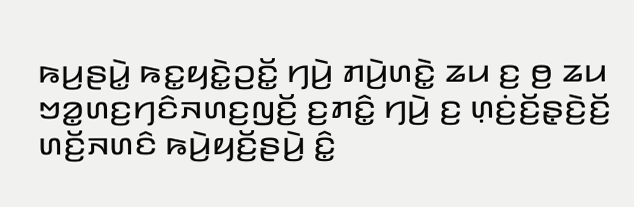ꤒꤣ꤬ꤔꤣꤧ꤭ ꤒꤢ꤭ꤟꤢꤧ꤭ꤑꤢꤩ꤭ ꤚꤣꤧ꤬ ꤊꤣꤧ꤬ꤛꤢꤧ꤭ ꤘꤣ ꤢ꤬ ꤥ꤬ ꤘꤣ ꤠꤤ꤭ꤛꤢ꤬ꤚꤢꤨꤏꤛꤢ꤬ꤜꤢꤩ꤬ ꤢ꤬ꤊꤢꤨ꤭ ꤚꤣꤧ꤬ ꤢ꤬ ꤛ꤫ꤢꤦ꤬ꤢꤩ꤬ꤔ꤫ꤢꤧ꤬ꤢꤩ꤬ ꤛꤢꤩ꤬ꤏꤛꤢꤨ ꤒꤣꤧ꤬ꤟꤢꤩ꤬ꤔꤣꤧ꤬ ꤢꤨ꤭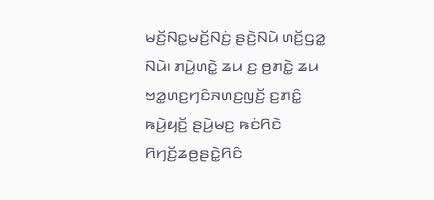ꤗꤢꤩ꤬ꤡꤢ꤭ꤗꤢꤩ꤬ꤡꤢꤦ꤬ ꤔꤢꤧ꤬ꤡꤣꤧ ꤛꤢꤩ꤬ꤞꤤ꤭ ꤡꤣꤧ꤯ ꤊꤣꤧ꤬ꤛꤢꤧ꤭ ꤘꤣ ꤢ꤬ ꤥ꤬ꤊꤢꤧ꤭ ꤘꤣ ꤠꤤ꤭ꤛꤢ꤬ꤚꤢꤨꤏꤛꤢ꤬ꤜꤢꤩ꤬ ꤢ꤬ꤊꤢꤨ꤭ ꤒꤣꤧ꤬ꤟꤢꤩ꤬ ꤔꤣꤧ꤬ꤗꤢ꤬ ꤒꤢꤦꤖꤢꤧ ꤖꤚꤢꤩ꤬ꤘꤥ꤬ꤔꤢꤧ꤭ꤖꤢꤨ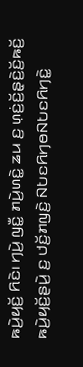ꤒꤣꤧ꤬ꤟꤢꤩ꤬ ꤖꤢꤧ꤯ ꤚꤣꤧ꤬ ꤜꤢꤪ꤭ ꤊꤣꤧ꤬ꤛꤢꤧ꤭ ꤘꤣ ꤢ꤬ ꤛ꤫ꤢꤦ꤬ꤢꤩ꤬ꤔ꤫ꤢꤧ꤬ꤢꤩ꤬ꤒꤢꤩ꤬ ꤒꤣꤧ꤬ꤟꤢꤩ꤬ꤔꤣꤧ꤬ ꤢ꤬ ꤓꤢꤩ꤬ꤊꤜꤢꤧ꤬ ꤡꤝꤢꤖꤚꤥꤡꤝꤢꤖꤚꤢꤧ꤭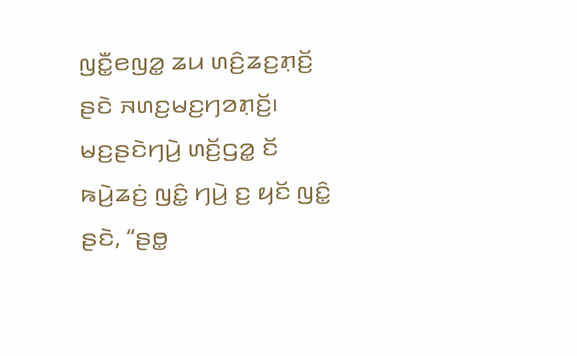ꤜꤢꤪ꤭ꤕꤜꤤ꤭ ꤘꤣ ꤛꤢꤨ꤬ꤘꤢ꤬ꤊ꤫ꤢꤩ꤬ ꤔꤢꤧ ꤏꤛꤢ꤬ꤗꤢ꤬ꤚꤤꤊ꤫ꤢꤩ꤬꤯
ꤗꤢ꤬ꤔꤢꤧꤚꤣꤧ꤬ ꤛꤢꤩ꤬ꤞꤤ꤭ ꤢꤩ ꤒꤣꤧ꤬ꤘꤢꤦ꤬ ꤜꤢꤨ꤭ ꤚꤣꤧ꤬ ꤢ꤬ ꤟꤢꤩ ꤜꤢꤨ꤭ ꤔꤢꤧ, “ꤔꤥ꤭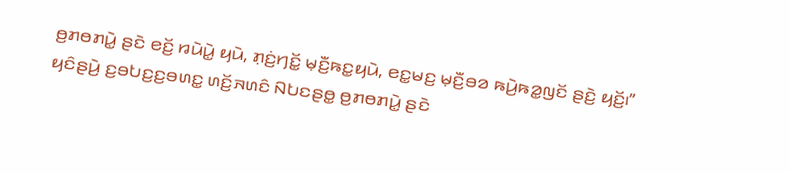ꤥ꤬ꤊꤥꤊꤣꤧ꤭ ꤔꤢꤧ ꤕꤢꤩ꤬ ꤙꤣꤧꤣꤧ꤭ ꤟꤣꤧ, ꤊ꤫ꤢꤦ꤬ꤚꤢꤩ꤭ ꤗ꤫ꤢꤪ꤬ꤒꤢ꤭ꤟꤣꤧ, ꤕꤢ꤭ꤗꤢ꤬ ꤗ꤫ꤢꤪ꤬ꤋꤤ ꤒꤣꤧ꤬ꤒꤤ꤭ꤜꤢꤩ ꤔꤢꤧ꤬ ꤟꤢꤩ꤬꤯” ꤟꤢꤨꤔꤣꤧ꤬ ꤢ꤬ꤋꤝꤢ꤬ꤢ꤬ꤋꤛꤢ꤭ ꤛꤢꤩ꤬ꤏꤛꤢꤨ ꤡꤝꤢꤔꤥ꤭ ꤥ꤬ꤊꤥꤊꤣꤧ꤭ ꤔꤢꤧ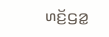ꤛꤢꤩ꤬ꤞꤤ꤭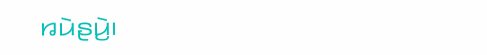ꤙꤣꤧꤔꤣꤧ꤬꤯